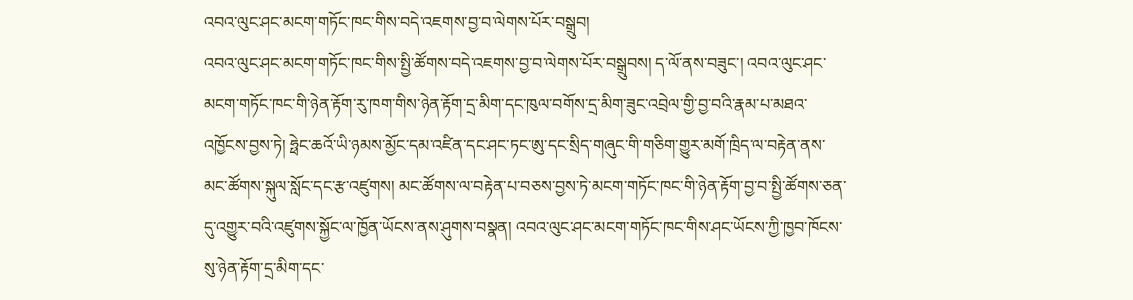འབའ་ལུང་ཤང་མངག་གཏོང་ཁང་གིས་བདེ་འཇགས་བྱ་བ་ལེགས་པོར་བསྒྲུབ།
འབའ་ལུང་ཤང་མངག་གཏོང་ཁང་གིས་སྤྱི་ཚོགས་བདེ་འཇགས་བྱ་བ་ལེགས་པོར་བསྒྲུབས། ད་ལོ་ནས་བཟུང་། འབའ་ལུང་ཤང་མངག་གཏོང་ཁང་གི་ཉེན་རྟོག་རུ་ཁག་གིས་ཉེན་རྟོག་དྲ་མིག་དང་ཁུལ་བགོས་དྲ་མིག་ཟུང་འབྲེལ་གྱི་བྱ་བའི་རྣམ་པ་མཐའ་འཁྱོངས་བྱས་ཏེ། ཧྥེང་ཆའོ་ཡི་ཉམས་མྱོང་དམ་འཛིན་དང་ཤང་ཏང་ཨུ་དང་སྲིད་གཞུང་གི་གཅིག་གྱུར་མགོ་ཁྲིད་ལ་བརྟེན་ནས་མང་ཚོགས་སྐུལ་སློང་དང་རྩ་འཛུགས། མང་ཚོགས་ལ་བརྟེན་པ་བཅས་བྱས་ཏེ་མངག་གཏོང་ཁང་གི་ཉེན་རྟོག་བྱ་བ་སྤྱི་ཚོགས་ཅན་དུ་འགྱུར་བའི་འཛུགས་སྐྱོང་ལ་ཁྱོན་ཡོངས་ནས་ཤུགས་བསྣན། འབའ་ལུང་ཤང་མངག་གཏོང་ཁང་གིས་ཤང་ཡོངས་ཀྱི་ཁྱབ་ཁོངས་སུ་ཉེན་རྟོག་དྲ་མིག་དང་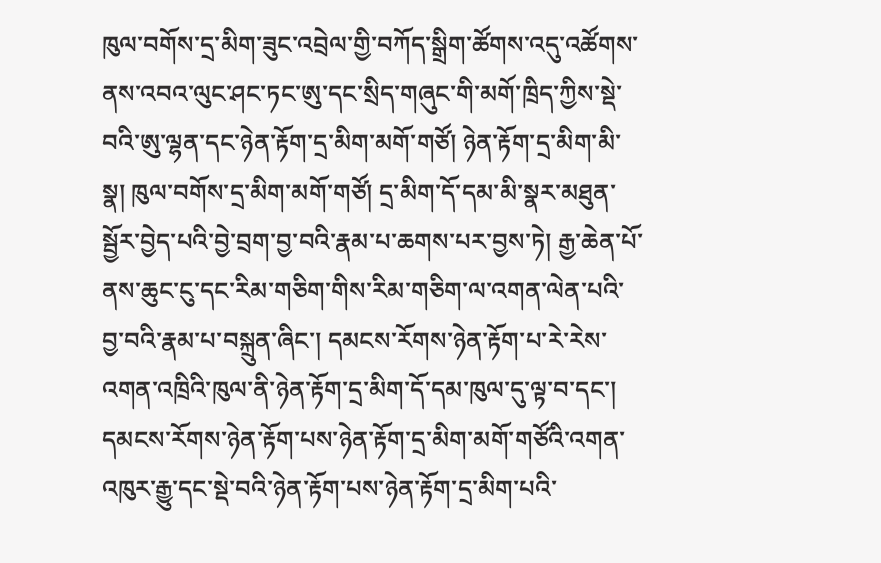ཁུལ་བགོས་དྲ་མིག་ཟུང་འབྲེལ་གྱི་བཀོད་སྒྲིག་ཚོགས་འདུ་འཚོགས་ནས་འབའ་ལུང་ཤང་ཏང་ཨུ་དང་སྲིད་གཞུང་གི་མགོ་ཁྲིད་ཀྱིས་སྡེ་བའི་ཨུ་ལྷན་དང་ཉེན་རྟོག་དྲ་མིག་མགོ་གཙོ། ཉེན་རྟོག་དྲ་མིག་མི་སྣ། ཁུལ་བགོས་དྲ་མིག་མགོ་གཙོ། དྲ་མིག་དོ་དམ་མི་སྣར་མཐུན་སྦྱོར་བྱེད་པའི་བྱེ་བྲག་བྱ་བའི་རྣམ་པ་ཆགས་པར་བྱས་ཏེ། རྒྱ་ཆེན་པོ་ནས་ཆུང་ངུ་དང་རིམ་གཅིག་གིས་རིམ་གཅིག་ལ་འགན་ལེན་པའི་བྱ་བའི་རྣམ་པ་བསྐྲུན་ཞིང་། དམངས་རོགས་ཉེན་རྟོག་པ་རེ་རེས་འགན་འཁྲིའི་ཁུལ་ནི་ཉེན་རྟོག་དྲ་མིག་དོ་དམ་ཁུལ་དུ་ལྟ་བ་དང་། དམངས་རོགས་ཉེན་རྟོག་པས་ཉེན་རྟོག་དྲ་མིག་མགོ་གཙོའི་འགན་འཁུར་རྒྱུ་དང་སྡེ་བའི་ཉེན་རྟོག་པས་ཉེན་རྟོག་དྲ་མིག་པའི་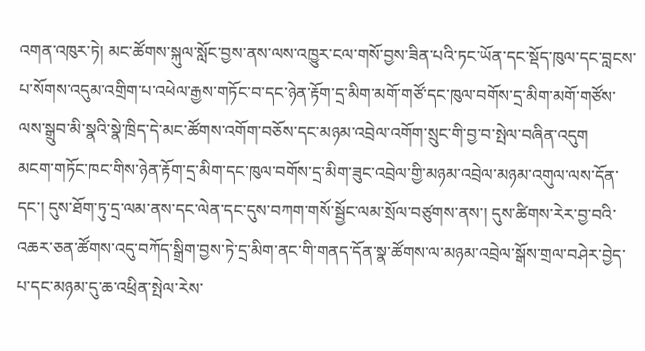འགན་འཁུར་ཏེ། མང་ཚོགས་སྐུལ་སློང་བྱས་ནས་ལས་འཁྱུར་ངལ་གསོ་བྱས་ཟིན་པའི་ཏང་ཡོན་དང་སྡོད་ཁུལ་དང་བླངས་པ་སོགས་འདུམ་འགྲིག་པ་འཕེལ་རྒྱས་གཏོང་བ་དང་ཉེན་རྟོག་དྲ་མིག་མགོ་གཙོ་དང་ཁུལ་བགོས་དྲ་མིག་མགོ་གཙོས་ལས་སྒྲུབ་མི་སྣའི་སྣེ་ཁྲིད་དེ་མང་ཚོགས་འགོག་བཅོས་དང་མཉམ་འབྲེལ་འགོག་སྲུང་གི་བྱ་བ་སྤེལ་བཞིན་འདུག
མངག་གཏོང་ཁང་གིས་ཉེན་རྟོག་དྲ་མིག་དང་ཁུལ་བགོས་དྲ་མིག་ཟུང་འབྲེལ་གྱི་མཉམ་འབྲེལ་མཉམ་འགུལ་ལས་དོན་དང་། དུས་ཐོག་ཏུ་དྲ་ལམ་ནས་དང་ལེན་དང་དུས་བཀག་གསོ་སྦྱོང་ལམ་སྲོལ་བཙུགས་ནས་། དུས་ཚིགས་རེར་བྱ་བའི་འཆར་ཅན་ཚོགས་འདུ་བཀོད་སྒྲིག་བྱས་ཏེ་དྲ་མིག་ནང་གི་གནད་དོན་སྣ་ཚོགས་ལ་མཉམ་འབྲེལ་སྒོས་གྲལ་བཤེར་བྱེད་པ་དང་མཉམ་དུ་ཆ་འཕྲིན་སྤེལ་རེས་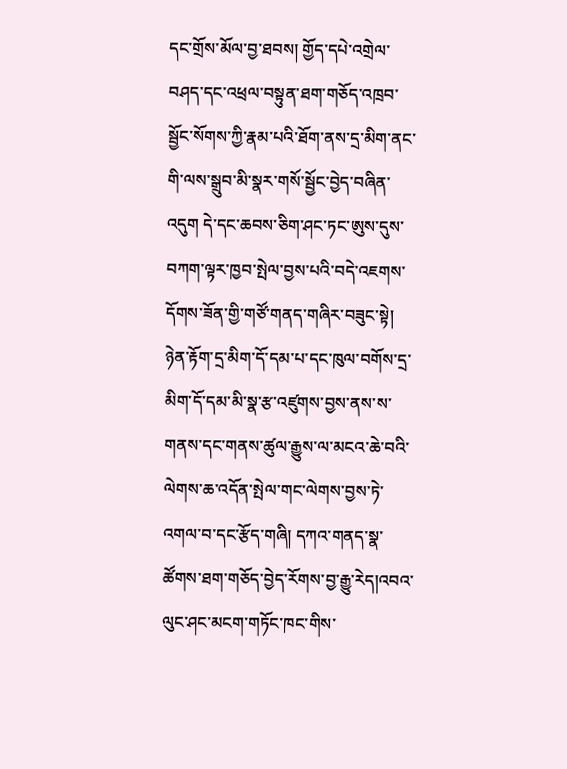དང་གྲོས་མོལ་བྱ་ཐབས། གྱོད་དཔེ་འགྲེལ་བཤད་དང་འཕྲལ་བསྟུན་ཐག་གཅོད་འཁྲབ་སྦྱོང་སོགས་ཀྱི་རྣམ་པའི་ཐོག་ནས་དྲ་མིག་ནང་གི་ལས་སྒྲུབ་མི་སྣར་གསོ་སྦྱོང་བྱེད་བཞིན་འདུག དེ་དང་ཆབས་ཅིག་ཤང་ཏང་ཨུས་དུས་བཀག་ལྟར་ཁྱབ་སྤེལ་བྱས་པའི་བདེ་འཇགས་དོགས་ཟོན་གྱི་གཙོ་གནད་གཞིར་བཟུང་སྟེ། ཉེན་རྟོག་དྲ་མིག་དོ་དམ་པ་དང་ཁུལ་བགོས་དྲ་མིག་དོ་དམ་མི་སྣ་རྩ་འཛུགས་བྱས་ནས་ས་གནས་དང་གནས་ཚུལ་རྒྱུས་ལ་མངའ་ཆེ་བའི་ལེགས་ཆ་འདོན་སྤེལ་གང་ལེགས་བྱས་ཏེ་འགལ་བ་དང་རྩོད་གཞི། དཀའ་གནད་སྣ་ཚོགས་ཐག་གཅོད་བྱེད་རོགས་བྱ་རྒྱུ་རེད།འབའ་ལུང་ཤང་མངག་གཏོང་ཁང་གིས་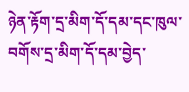ཉེན་རྟོག་དྲ་མིག་དོ་དམ་དང་ཁུལ་བགོས་དྲ་མིག་དོ་དམ་བྱེད་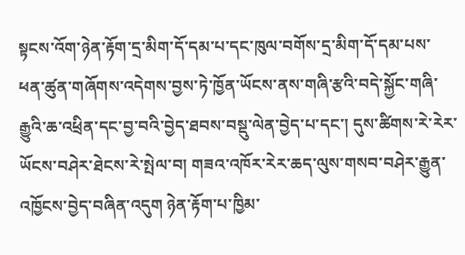སྟངས་འོག་ཉེན་རྟོག་དྲ་མིག་དོ་དམ་པ་དང་ཁུལ་བགོས་དྲ་མིག་དོ་དམ་པས་ཕན་ཚུན་གཞོགས་འདེགས་བྱས་ཏེ་ཁྱོན་ཡོངས་ནས་གཞི་རྩའི་བདེ་སྐྱོང་གཞི་རྒྱུའི་ཆ་འཕྲིན་དང་བྱ་བའི་བྱེད་ཐབས་བསྡུ་ལེན་བྱེད་པ་དང་། དུས་ཚིགས་རེ་རེར་ཡོངས་བཤེར་ཐེངས་རེ་སྤེལ་བ། གཟའ་འཁོར་རེར་ཆད་ལུས་གསབ་བཤེར་རྒྱུན་འཁྱོངས་བྱེད་བཞིན་འདུག ཉེན་རྟོག་པ་ཁྱིམ་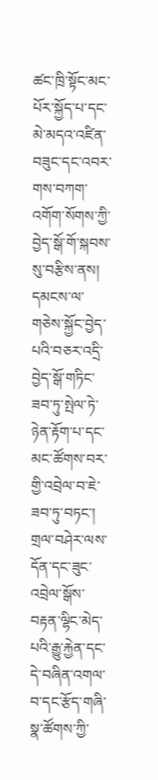ཚང་ཁྲི་སྟོང་མང་པོར་སྐྱོད་པ་དང་མེ་མདའ་འཛིན་བཟུང་དང་འབར་གས་བཀག་འགོག་སོགས་ཀྱི་བྱེད་སྒོ་གོ་སྐབས་སུ་བརྩིས་ནས། དམངས་ལ་གཅེས་སྐྱོང་བྱེད་པའི་བཅར་འདྲི་བྱེད་སྒོ་གཏིང་ཟབ་ཏུ་སྤེལ་ཏེ་ཉེན་རྟོག་པ་དང་མང་ཚོགས་བར་གྱི་འབྲེལ་བ་ཇེ་ཟབ་ཏུ་བཏང་། གྲལ་བཤེར་ལས་དོན་དང་ཟུང་འབྲེལ་སྒོས་བརྟན་ལྷིང་མེད་པའི་རྒྱུ་རྐྱེན་དང་དེ་བཞིན་འགལ་བ་དང་རྩོད་གཞི་སྣ་ཚོགས་ཀྱི་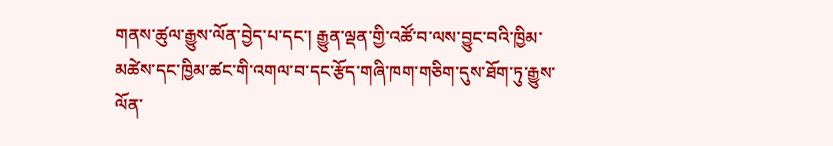གནས་ཚུལ་རྒྱུས་ལོན་བྱེད་པ་དང་། རྒྱུན་ལྡན་གྱི་འཚོ་བ་ལས་བྱུང་བའི་ཁྱིམ་མཚེས་དང་ཁྱིམ་ཚང་གི་འགལ་བ་དང་རྩོད་གཞི་ཁག་གཅིག་དུས་ཐོག་ཏུ་རྒྱུས་ལོན་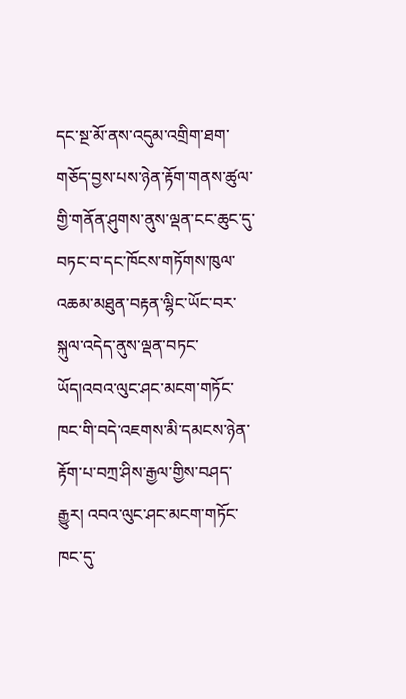དང་སྔ་མོ་ནས་འདུམ་འགྲིག་ཐག་གཅོད་བྱས་པས་ཉེན་རྟོག་གནས་ཚུལ་གྱི་གནོན་ཤུགས་ནུས་ལྡན་ངང་ཆུང་དུ་བཏང་བ་དང་ཁོངས་གཏོགས་ཁུལ་འཆམ་མཐུན་བརྟན་ལྷིང་ཡོང་བར་སྐུལ་འདེད་ནུས་ལྡན་བཏང་ཡོད།འབའ་ལུང་ཤང་མངག་གཏོང་ཁང་གི་བདེ་འཇགས་མི་དམངས་ཉེན་རྟོག་པ་བཀྲ་ཤིས་རྒྱལ་གྱིས་བཤད་རྒྱུར། འབའ་ལུང་ཤང་མངག་གཏོང་ཁང་དུ་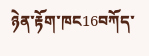ཉེན་རྟོག་ཁང16བཀོད་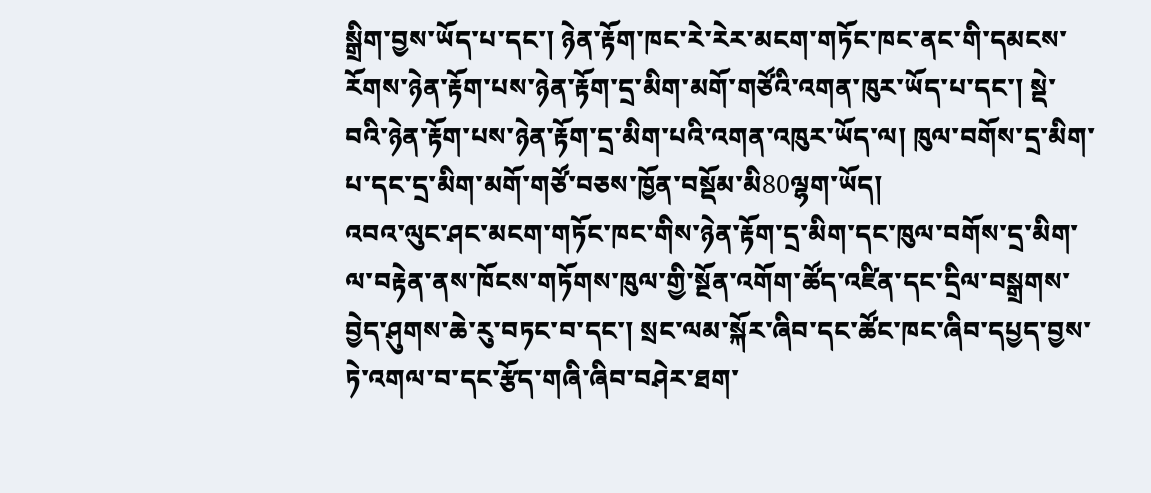སྒྲིག་བྱས་ཡོད་པ་དང་། ཉེན་རྟོག་ཁང་རེ་རེར་མངག་གཏོང་ཁང་ནང་གི་དམངས་རོགས་ཉེན་རྟོག་པས་ཉེན་རྟོག་དྲ་མིག་མགོ་གཙོའི་འགན་ཁུར་ཡོད་པ་དང་། སྡེ་བའི་ཉེན་རྟོག་པས་ཉེན་རྟོག་དྲ་མིག་པའི་འགན་འཁུར་ཡོད་ལ། ཁུལ་བགོས་དྲ་མིག་པ་དང་དྲ་མིག་མགོ་གཙོ་བཅས་ཁྱོན་བསྡོམ་མི80ལྷག་ཡོད།
འབའ་ལུང་ཤང་མངག་གཏོང་ཁང་གིས་ཉེན་རྟོག་དྲ་མིག་དང་ཁུལ་བགོས་དྲ་མིག་ལ་བརྟེན་ནས་ཁོངས་གཏོགས་ཁུལ་གྱི་སྔོན་འགོག་ཚོད་འཛིན་དང་དྲིལ་བསྒྲགས་བྱེད་ཤུགས་ཆེ་རུ་བཏང་བ་དང་། སྲང་ལམ་སྐོར་ཞིབ་དང་ཚོང་ཁང་ཞིབ་དཔྱད་བྱས་ཏེ་འགལ་བ་དང་རྩོད་གཞི་ཞིབ་བཤེར་ཐག་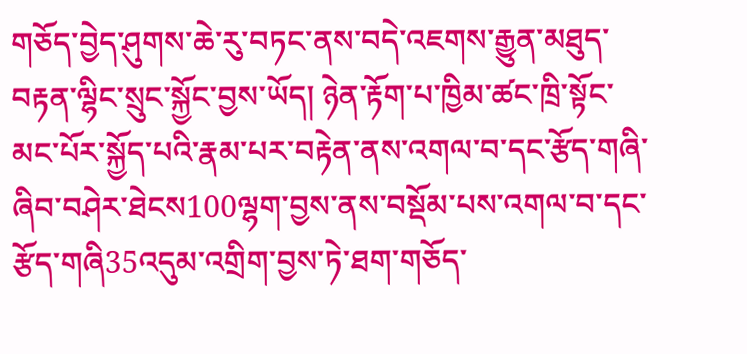གཅོད་བྱེད་ཤུགས་ཆེ་རུ་བཏང་ནས་བདེ་འཇགས་རྒྱུན་མཐུད་བརྟན་ལྷིང་སྲུང་སྐྱོང་བྱས་ཡོད། ཉེན་རྟོག་པ་ཁྱིམ་ཚང་ཁྲི་སྟོང་མང་པོར་སྐྱོད་པའི་རྣམ་པར་བརྟེན་ནས་འགལ་བ་དང་རྩོད་གཞི་ཞིབ་བཤེར་ཐེངས100ལྷག་བྱས་ནས་བསྡོམ་པས་འགལ་བ་དང་རྩོད་གཞི35འདུམ་འགྲིག་བྱས་ཏེ་ཐག་གཅོད་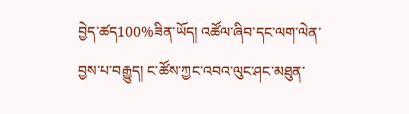བྱེད་ཚད100%ཟིན་ཡོད། འཚོལ་ཞིབ་དང་ལག་ལེན་བྱས་པ་བརྒྱུད། ང་ཚོས་ཀྱང་འབའ་ལུང་ཤང་མཐུན་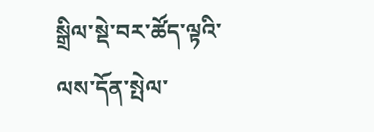སྒྲིལ་སྡེ་བར་ཚོད་ལྟའི་ལས་དོན་སྤེལ་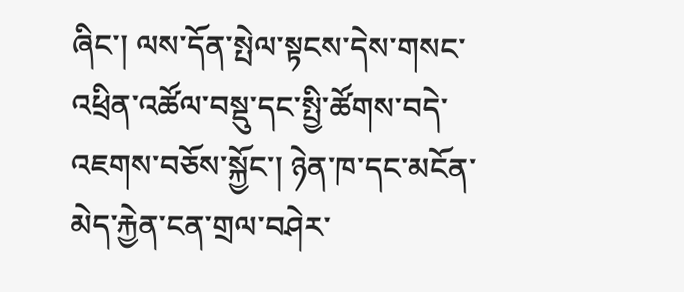ཞིང་། ལས་དོན་སྤེལ་སྟངས་དེས་གསང་འཕྲིན་འཚོལ་བསྡུ་དང་སྤྱི་ཚོགས་བདེ་འཇགས་བཅོས་སྐྱོང་། ཉེན་ཁ་དང་མངོན་མེད་རྐྱེན་ངན་གྲལ་བཤེར་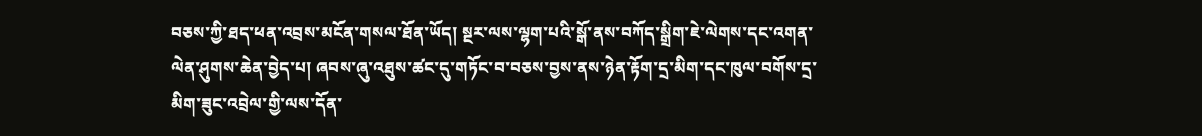བཅས་ཀྱི་ཐད་ཕན་འབྲས་མངོན་གསལ་ཐོན་ཡོད། སྔར་ལས་ལྷག་པའི་སྒོ་ནས་བཀོད་སྒྲིག་ཇེ་ལེགས་དང་འགན་ལེན་ཤུགས་ཆེན་བྱེད་པ། ཞབས་ཞུ་འཐུས་ཚང་དུ་གཏོང་བ་བཅས་བྱས་ནས་ཉེན་རྟོག་དྲ་མིག་དང་ཁུལ་བགོས་དྲ་མིག་ཟུང་འབྲེལ་གྱི་ལས་དོན་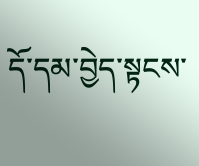དོ་དམ་བྱེད་སྟངས་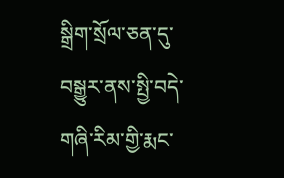སྒྲིག་སྲོལ་ཅན་དུ་བསྒྱུར་ནས་སྤྱི་བདེ་གཞི་རིམ་གྱི་རྨང་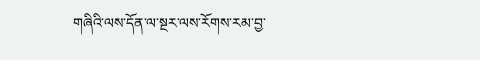གཞིའི་ལས་དོན་ལ་སྔར་ལས་རོགས་རམ་བྱ་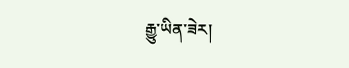རྒྱུ་ཡིན་ཟེར།